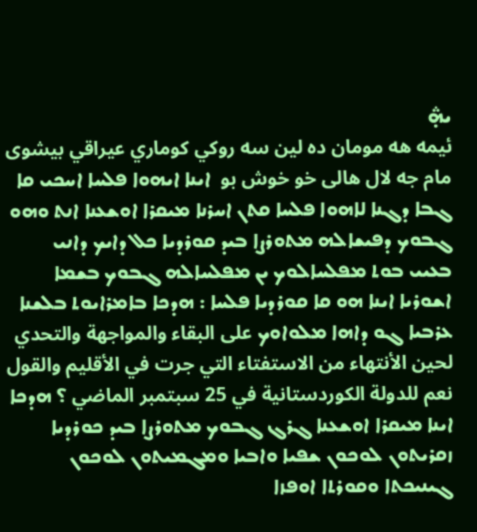ܞ
ئيمه هه مومان ده لين سه روكي كوماري عيراقي بيشوى مام جه لال هالى خو خوش بو  ܐܝܢܐ ܐܝܗܘܐ ܦܠܚܐ ܐܚܟܝ ܩܐ ܓܒܐ ܕܓܢܐ ܠܐܗܘܐ ܦܠܚܐ ܩܬܢ ܐܚܪܢܐ ܡܝܩܪܐ ܐܘܫܥܢܐ ܐܢܬ ܘܗܘ ܓܒܘܟ ܕܦܝܫܐܠܗ ܡܬܘܪܨܐ ܒܝܕ ܩܘܪܕܝܐ ܟܠ ܕܐܝܟ ܕܐܢܝ ܒܥܝܝ ܒܘܬ ܡܦܠܚܐܠܘܟ ܝܢ ܡܦܠܚܐܠܗ ܓܒܘܟ ܒܫܡܐ ܐܫܘܪܝܐ ܐܝܢܐ ܗܘ ܩܐ ܩܘܪܕܝܐ ܦܠܚܐ : ܗܕܟܐ ܒܐܡܪܐܝܘܬ ܒܠܫܢܐ ܥܪܒܝܐ ܓܘ ܕܐܗܐ ܡܠܘܐܘܟ على البقاء والمواجهة والتحدي لحين الأنتهاء من الاستفتاء التي جرت في الأقليم والقول نعم للدولة الكوردستانية في 25 سبتمبر الماضي ؟ ܗܕܟܐ ܐܝܢܐ ܡܝܩܪܐ ܐܘܫܥܢܐ ܓܪܓ ܓܒܘܟ ܡܬܘܪܨܐ ܒܝܕ ܟܘܪܕܝܐ ܙܩܪܝܬܘܢ ܠܘܟܘܢ ܫܦܝܐ ܘܐܒܝܐ ܘܡܓܡܝܬܘܢ ܠܘܟܘܢ ܓܝܢܝܟܬܐ ܘܩܘܪܬܐ ܐܘܦܙܐ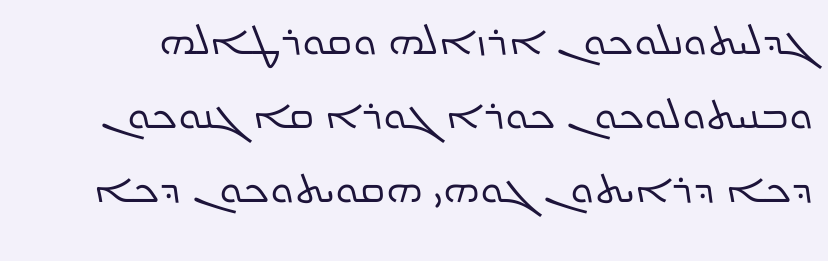ܓܕܠܝܬܘܢܠܘܟܘܢ ܐܪܙܐܠܗ ܘܩܘܪܛܐܠܗ ܘܒܢܝܬܘܠܘܟܘܢ ܟܘܪܐ ܓܘܪܐ ܩܐ ܓܢܘܟܘܢ ܕܟܐ ܕܪܐܝܬܘܢ ܓܘܗܝ ܗܩܘܝܬܘܟܘܢ ܕܟܐ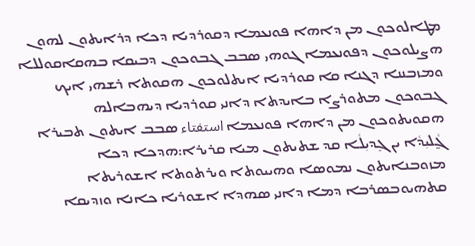ܡܛܐܠܘܟܘܢ ܡܢ ܕܐܗܐ ܦܘܢܥܡܐ ܕܩܘܪܕܝܐ ܕܟܐ ܕܪܐܝܬܘܢ ܠܗܘܢ ܗܨܝܠܘܟܘܢ ܕܦܘܢܥܡܐ ܓܘܗܝ ܤܒܒ ܓܒܘܟܘܢ ܕܒܝܩܐ ܒܗܩܐܩܘܠܠܐ ܘܡܙܒܢܢܐ ܕܓܢܐ ܩܐ ܩܘܪܕܝܐ ܐܝܬܠܘܟܘܢ ܗܩܘܬܐ ܪܫܗܝ ܐܝܟ ܓܒܘܟܘܢ ܡܬܘܪܨܐ ܒܐܝܕܬܐ ܕܐܢܝ ܩܘܪܕܝܐ ܕܝܗܒܐܠܗ ܗܩܘܝܬܘܟܘܢ ܡܢ ܕܐܗܐ ܦܘܢܥܡܐ استفتاء ܤܒܒ ܐܝܬܘܢ ܬܒܝܪܐ ܓ̰ܵܠܝܼܕܵܐ ܝܢ ܓܸܕܝܼܠܵܐ ܩܕ ܫܬܝܬܘܢ ܡܝܐ ܩܪܝܪܐ:ܗܕܟܐ ܕܟܐ ܡܙܘܒܢܐܝܬܘܢ ܢܡܘܣܐ ܘܗܝܝܘܬܐ ܘܝܪܬܘܬܐ ܐܫܘܪܝܬܐ ܩܬܗܝܘܒܤܪܒܐ ܕܡܐ ܕܐܢܝ ܤܗܕܐ ܐܫܘܪܝܐ ܟܐܢܐ ܘܙܕܝܩܐ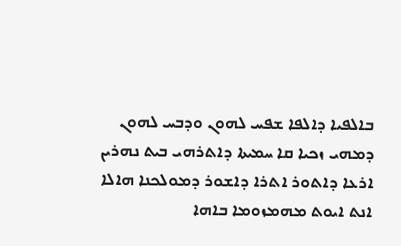ܒܐܠܦܝܐ ܕܐܠܦܐ ܫܦܚ ܠܗܘܢ ܘܕܒܚ ܠܗܘܢ ܕܡܗܝ ܙܟܝܐ ܩܐ ܚܡܝܬܐ ܕܐܬܪܗܝ ܒܝܬ ܢܗܪܝܢ ܐܪܥܐ ܕܐܬܘܪ ܐܬܪܐ ܕܐܫܘܪ ܕܡܘܠܟܢܐ ܗܐܠܐ ܐܢܬ ܐܝܘܬ ܡܗܡܙܘܡܐ ܒܐܗܐ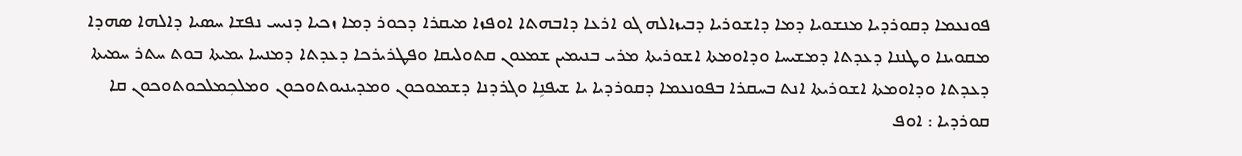ܦܘܢܥܡܐ ܕܩܘܪܕܝܐ ܡܢܫܘܝܐ ܕܡܐ ܕܐܫܘܪܝܐ ܕܒܝܙܐܠܗ ܓܘ ܐܪܥܐ ܕܐܒܗܬܐ ܐܘܦܙܐ ܡܝܩܪܐ ܕܟܘܪ ܕܡܐ ܙܟܝܐ ܕܢܝܚ ܢܦܫܐ ܚܤܝܐ ܕܐܠܗܐ ܤܗܕܐ ܡܩܘܝܢܐ ܘܛܢܢܐ ܕܥܕܬܐ ܕܡܫܝܚܐ ܘܕܐܘܡܬܐ ܐܫܘܪܝܬܐ ܡܪܝ ܒܢܝܡܝܢ ܫܡܥܘܢ ܩܬܘܠܝܩܐ ܘܦܛܪܝܪܟܐ ܕܥܕܬܐ ܕܡܢܚܐ ܝܡܝܬܐ ܒܘܬ ܚܬܪ ܚܡܝܬܐ ܕܥܕܬܐ ܘܕܐܘܡܬܐ ܐܫܘܪܝܬܐ ܐܢܬ ܒܚܩܪܐ ܒܦܘܢܥܡܐ ܕܩܘܪܕܝܐ ܝܐ ܫܝܦܢܹܐ ܘܓܪܕܢܐ ܕܫܡܘܟܘܢ ܘܡܕܝܢܝܘܬܘܟܘܢ ܘܡܠܟܼܡܠܟܘܬܘܟܘܢ ܩܐ ܩܘܪܕܝܐ : ܐܘܦ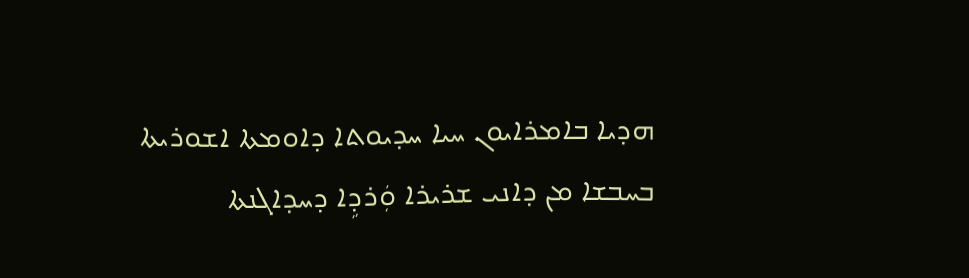ܗܕܝܐ ܒܐܡܪܐܝܘܢ ܚܝܐ ܚܕܝܘܬܐ ܕܐܘܡܬܐ ܐܫܘܪܝܬܐ ܒܚܒܫܐ ܡܢ ܕܐܢܝ ܫܪܝܪܐ ܘܲܪܕܹܐ ܕܚܕܐܓܢܬܐ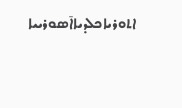ܐܬܘܪܝܐܟܠܕܝܐܐ̄ܣܘܪܝܝܐ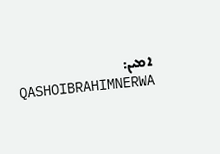ܐܡܝܢ: QASHOIBRAHIMNERWA